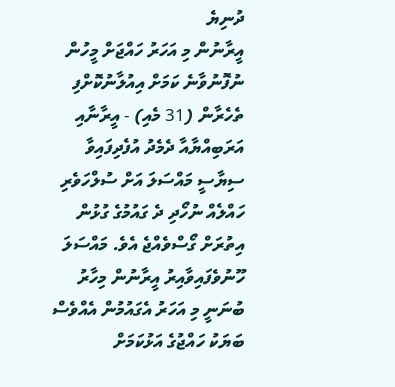ދުނިޔެ
އީރާނުން މި އަހަރު ހައްޖަށް މީހުން ނުފޮނުވާނެ ކަމަށް އިއުލާނުކޮށްފި
ތެހެރާން (31 މެއި) - އީރާނާއި އަރަބިއްޔާއާ ދެމެދު އުފެދިފައިވާ ސިޔާސީ މައްސަލަ އަށް ސުލްހަވެރި ހައްލެއް ނުހޯދި ދެ ގައުމުގެ ގުޅުން އިތުރަށް ގޯސްވެއްޖެ އެވެ. މައްސަލަ ހޫނުވެފައިވާއިރު އީރާނުން މިހާރު ބުނަނީ މި އަހަރު އެގައުމުން އެއްވެސް ބަޔަކު ހައްޖުގެ އަޅުކަމަށް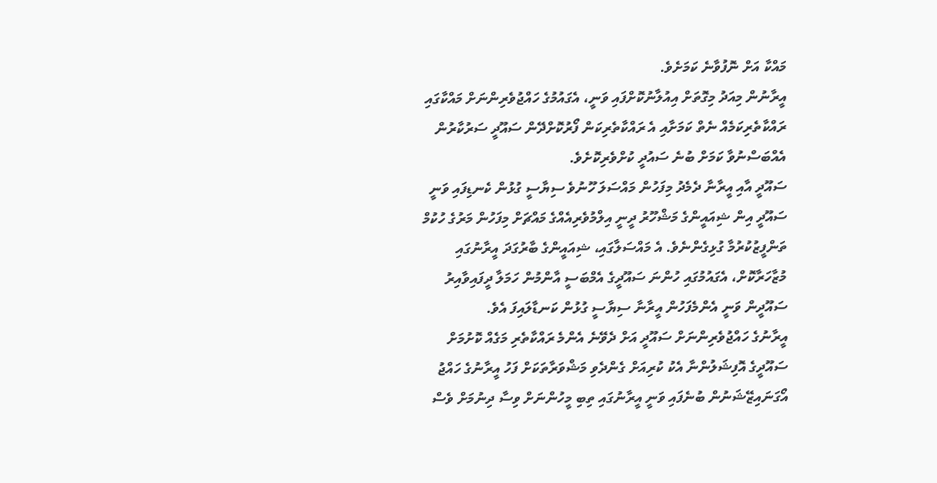މައްކާ އަށް ނޮފުވާނެ ކަމަށެވެ.
އީރާނުން މިއަދު މިގޮތަށް އިއުލާނުކޮށްފައި ވަނީ، އެގައުމުގެ ހައްޖުވެރިންނަށް މައްކާގައި ރައްކާތެރިކަމެއް ނެތް ކަމަށާއި އެ ރައްކާތެރިކަން ފޯރުކޮށްދޭން ސައޫދީ ސަރުކާރުން އެއްބަސްނުވާ ކަމަށް ބުނެ ސައުދީ ކުށްވެރިކޮށެވެ.
ސައޫދީ އާއި އީރާނާ ދެމެދު މިފަހުން މައްސަލަ ހޫނުވެ ސިޔާސީ ގުޅުން ކެނޑިފައި ވަނީ ސައޫދީ އިން ޝިއައީންގެ މަޝްހޫރު ދީނީ އިލްމުވެރިއެއްގެ މައްޗަށް މިފަހުން މަރުގެ ހުކުމް ތަންފީޒުކުރުމާ ގުޅިގެންނެވެ. އެ މައްސަލާގައި، ޝިއައީންގެ ބާރުގަދަ އީރާނުގައި މުޒާހަރާކޮށް، އެގައުމުގައި ހުންނަ ސައޫދީގެ އެމްބަސީ އާންމުން ހަމަލާ ދީފައިވާއިރު ސައޫދީން ވަނީ އެންމެފަހުން އީރާނާ ސިޔާސީ ގުޅުން ކަނޑާލައިފަ އެވެ.
އީރާނުގެ ހައްޖުވެރިންނަށް ސައޫދީ އަށް ދެވޭނެ އެންމެ ރައްކާތެރި މަގެއް ކޮށުމަށް ސައޫދީގެ އޮފިޝަލުންނާ އެކު ކުރިއަށް ގެންދެވި މަޝްވަރާތަކަށް ފަހު އީރާނުގެ ހައްޖު އޯގަނައިޒޭޝަނުން ބުނެފައި ވަނީ އީރާނުގައި ތިބި މީހުންނަށް ވިސާ ދިނުމަށް ވެސް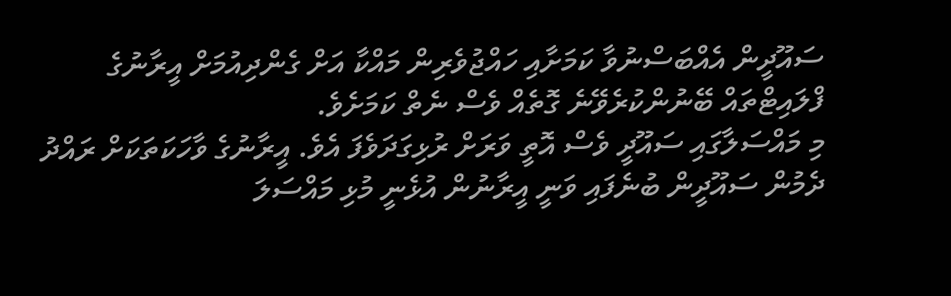ސައޫދީން އެއްބަސްނުވާ ކަމަށާއި ހައްޖުވެރިން މައްކާ އަށް ގެންދިއުމަށް އީރާނުގެ ފްލައިޓްތައް ބޭނުންކުރެވޭނެ ގޮތެއް ވެސް ނެތް ކަމަށެވެ.
މި މައްސަލާގައި ސައޫދީ ވެސް އޮތީ ވަރަށް ރުޅިގަދަވެފަ އެވެ. އީރާނުގެ ވާހަކަތަކަށް ރައްދު ދެމުން ސައޫދީން ބުނެފައި ވަނީ އީރާނުން އުޅެނީ މުޅި މައްސަލަ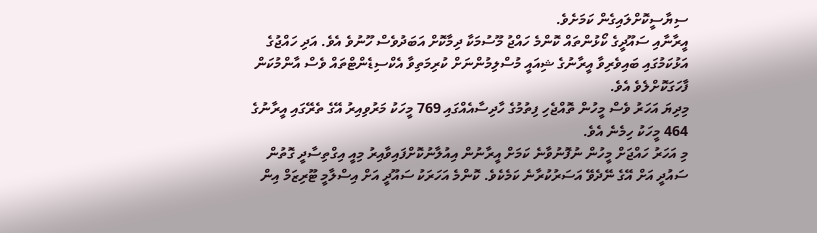ސިޔާސީކޮށްލައިގެން ކަމަށެވެ.
އީރާނާއި ސައޫދީގެ ކޯޅުންތައް ކޮންމެ ހައްޖު މޫސުމަކާ ދިމާކޮށް އަބަދުވެސް ހޫނުވެ އެވެ. އަދި ހައްޖުގެ އަޅުކަމުގައި ބައިވެރިވާ އީރާނުގެ ޝިއައީ މުސްލިމުންނަށް ކުރިމަތިވާ އެކްސިޑެންޓްތައް ވެސް އާންމުކަން ފާހަގަކޮށްލެވެ އެވެ.
މިދިޔަ އަހަރު ވެސް މީހުން ތޮއްޖެހި ފިތުމުގެ ހާދިސާއެއްގައި 769 މީހަކު މަރުވިއިރު އޭގެ ތެރޭގައި އީރާނުގެ 464 މީހަކު ހިމެނެ އެވެ.
މި އަހަރު ހައްޖަށް މީހުން ނުފޮނުވާނެ ކަމަށް އީރާނުން އިއުލާނުކޮށްފައިވާއިރު މިއީ އިގްތިސާދީ ގޮތުން ސައުދީ އަށް އޭގެ ނޭދެވޭ އަސަރުކުރާނެ ކަމެކެވެ. ކޮންމެ އަހަރަކު ސައޫދީ އަށް އިސްލާމީ ޓޫރިޒަމް އިން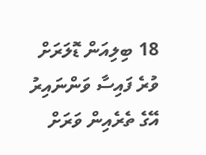18 ބިލިއަން ޑޮލަރަށް ވުރެ ފައިސާ ވަންނައިރު އޭގެ ތެރެއިން ވަރަށް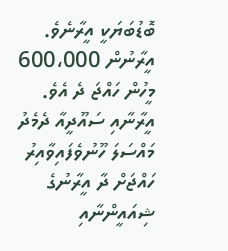ބޮޑުބަޔަކީ އީރާނެވެ.
އީރާނުން 600،000 މީހުން ހައްޖަ ދެ އެވެ.
އީރާނާއި ސައޫދީއާ ދެމެދު މައްސަލަ ހޫނުވެފައިވާއިރު ހައްޖަށް ދާ އީރާނުގެ ޝިއައީންނާއި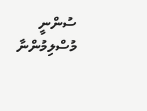ސުންނީ މުސްލިމުންނާ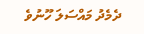ދެމެދު މައްސަލަ ހޫނުވެ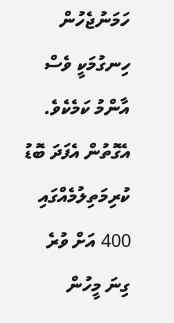ހަމަނުޖެހުން ހިނގުމަކީ ވެސް އާންމު ކަމެކެވެ. އެގޮތުން އެފަދަ ބޮޑު ކުރިމަތިލުމެއްގައި 400 އަށް ވުރެ ގިނަ މީހުން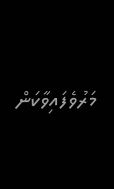މަރުވެފައިވާކަން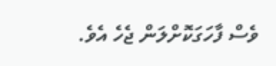ވެސް ފާހަގަކޮށްލަން ޖެހެ އެވެ.